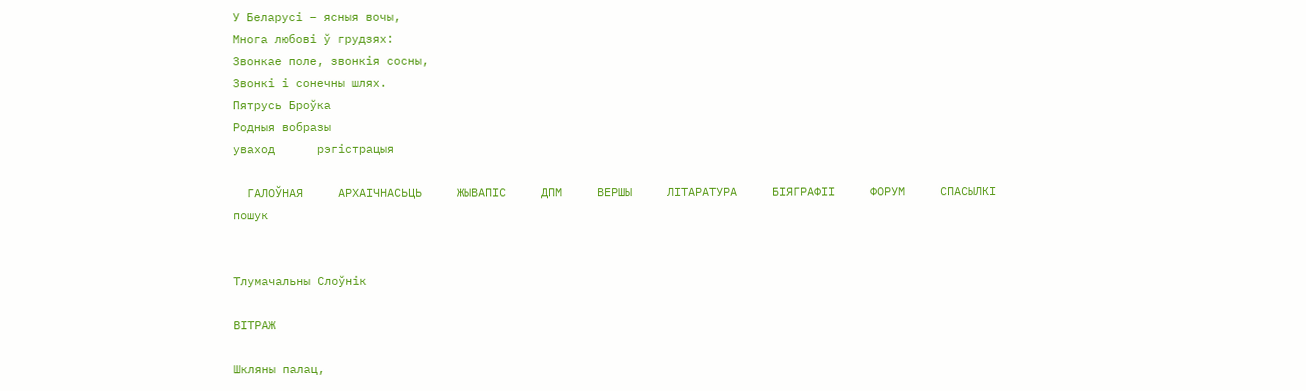У Беларусі – ясныя вочы,
Многа любові ў грудзях:
Звонкае поле, звонкія сосны,
Звонкі і сонечны шлях.
Пятрусь Броўка
Родныя вобразы
уваход      рэгiстрацыя

  ГАЛОЎНАЯ     АРХАІЧНАСЬЦЬ     ЖЫВАПІС     ДПМ     ВЕРШЫ     ЛІТАРАТУРА     БІЯГРАФІІ     ФОРУМ     СПАСЫЛКІ
пошук


Тлумачальны Слоўнік

ВІТРАЖ

Шкляны палац,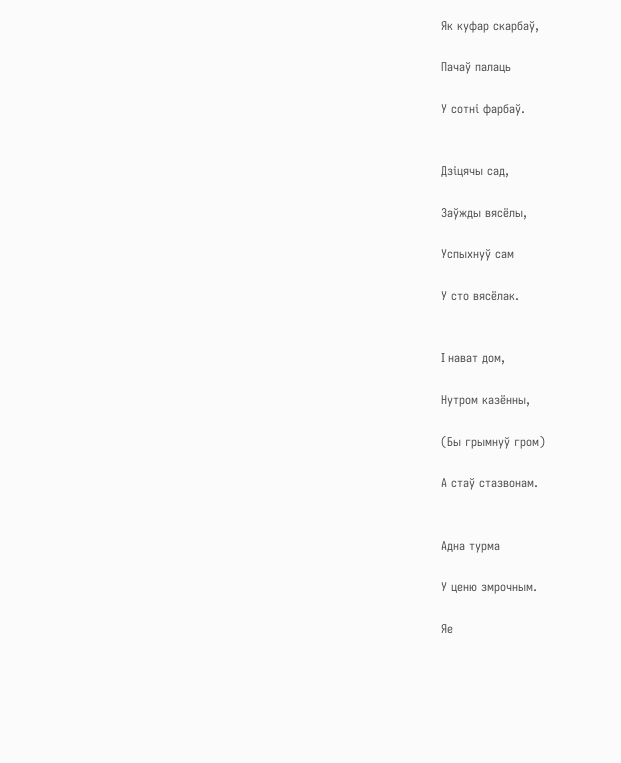Як куфар скарбаў,

Пачаў палаць

У сотні фарбаў.


Дзіцячы сад,

Заўжды вясёлы,

Успыхнуў сам

У сто вясёлак.


I нават дом,

Нутром казённы,

(Бы грымнуў гром)

А стаў стазвонам.


Адна турма

У ценю змрочным.

Яе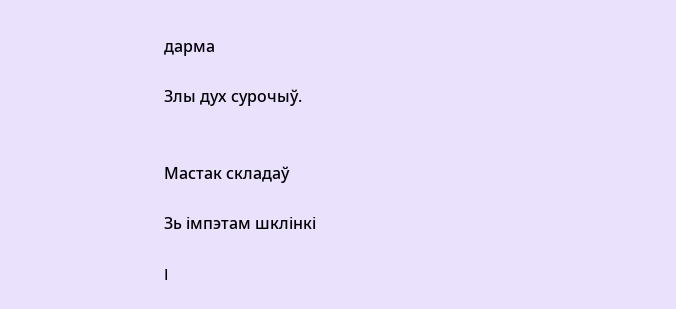дарма

Злы дух сурочыў.


Мастак складаў

Зь імпэтам шклінкі

I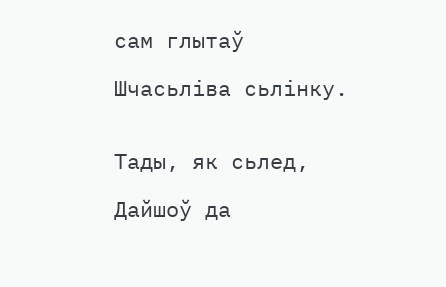сам глытаў

Шчасьліва сьлінку.


Тады, як сьлед,

Дайшоў да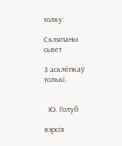толку:

Скляпаны сьвет

З асклёпкаў толькі.


  Ю. Голуб

вэрсія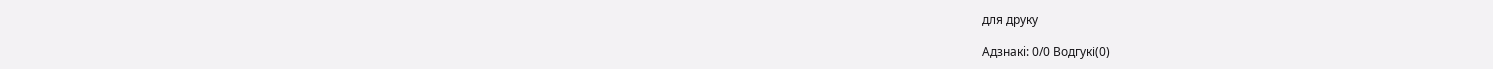для друку

Адзнакi: 0/0 Водгукі(0)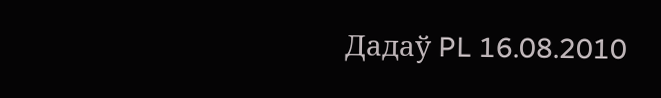Дадаў PL 16.08.2010